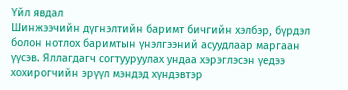Үйл явдал
Шинжээчийн дүгнэлтийн баримт бичгийн хэлбэр, бүрдэл болон нотлох баримтын үнэлгээний асуудлаар маргаан үүсэв. Яллагдагч согтууруулах ундаа хэрэглэсэн үедээ хохирогчийн эрүүл мэндэд хүндэвтэр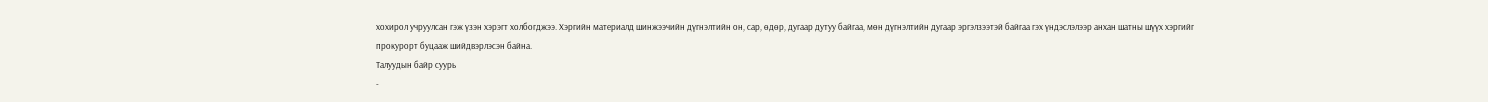хохирол учруулсан гэж үзэн хэрэгт холбогджээ. Хэргийн материалд шинжээчийн дүгнэлтийн он, сар, өдөр, дугаар дутуу байгаа, мөн дүгнэлтийн дугаар эргэлзээтэй байгаа гэх үндэслэлээр анхан шатны шүүх хэргийг прокурорт буцааж шийдвэрлэсэн байна.
Талуудын байр суурь
-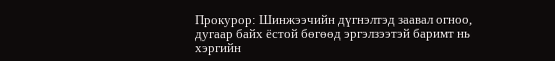Прокурор: Шинжээчийн дүгнэлтэд заавал огноо, дугаар байх ёстой бөгөөд эргэлзээтэй баримт нь хэргийн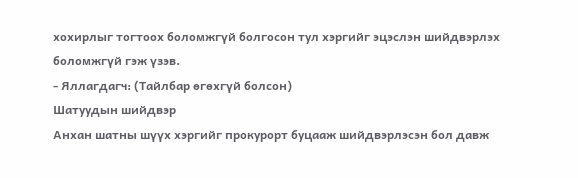хохирлыг тогтоох боломжгүй болгосон тул хэргийг эцэслэн шийдвэрлэх боломжгүй гэж үзэв.
- Яллагдагч: (Тайлбар өгөхгүй болсон)
Шатуудын шийдвэр
Анхан шатны шүүх хэргийг прокурорт буцааж шийдвэрлэсэн бол давж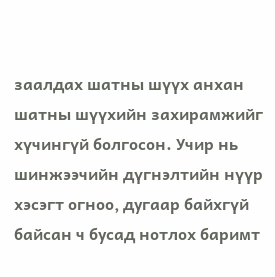заалдах шатны шүүх анхан шатны шүүхийн захирамжийг хүчингүй болгосон. Учир нь шинжээчийн дүгнэлтийн нүүр хэсэгт огноо, дугаар байхгүй байсан ч бусад нотлох баримт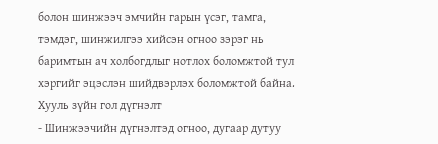болон шинжээч эмчийн гарын үсэг, тамга, тэмдэг, шинжилгээ хийсэн огноо зэрэг нь баримтын ач холбогдлыг нотлох боломжтой тул хэргийг эцэслэн шийдвэрлэх боломжтой байна.
Хууль зүйн гол дүгнэлт
- Шинжээчийн дүгнэлтэд огноо, дугаар дутуу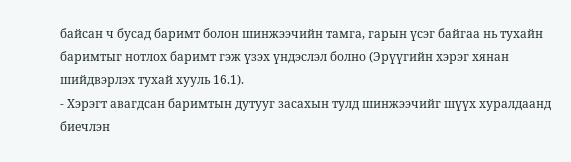байсан ч бусад баримт болон шинжээчийн тамга, гарын үсэг байгаа нь тухайн баримтыг нотлох баримт гэж үзэх үндэслэл болно (Эрүүгийн хэрэг хянан шийдвэрлэх тухай хууль 16.1).
- Хэрэгт авагдсан баримтын дутууг засахын тулд шинжээчийг шүүх хуралдаанд биечлэн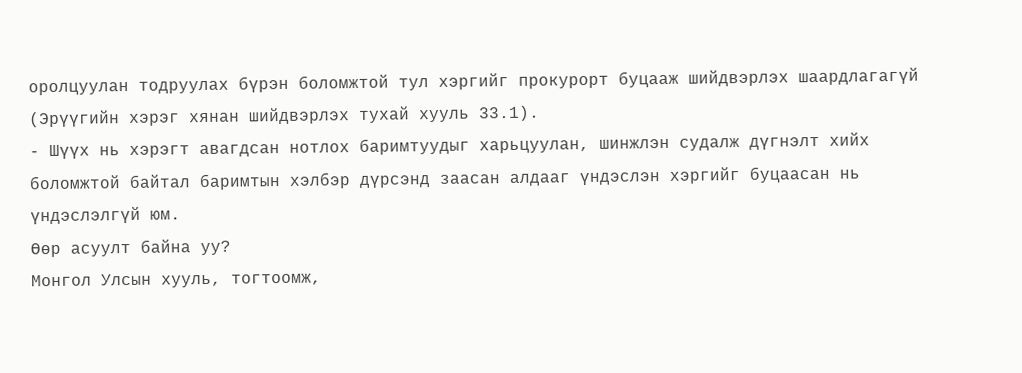оролцуулан тодруулах бүрэн боломжтой тул хэргийг прокурорт буцааж шийдвэрлэх шаардлагагүй (Эрүүгийн хэрэг хянан шийдвэрлэх тухай хууль 33.1).
- Шүүх нь хэрэгт авагдсан нотлох баримтуудыг харьцуулан, шинжлэн судалж дүгнэлт хийх боломжтой байтал баримтын хэлбэр дүрсэнд заасан алдааг үндэслэн хэргийг буцаасан нь үндэслэлгүй юм.
Өөр асуулт байна уу?
Монгол Улсын хууль, тогтоомж,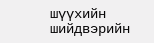шүүхийн шийдвэрийн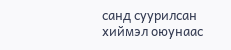санд суурилсан хиймэл оюунаас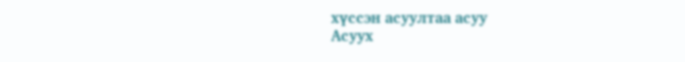хүссэн асуултаа асуу
Асуух